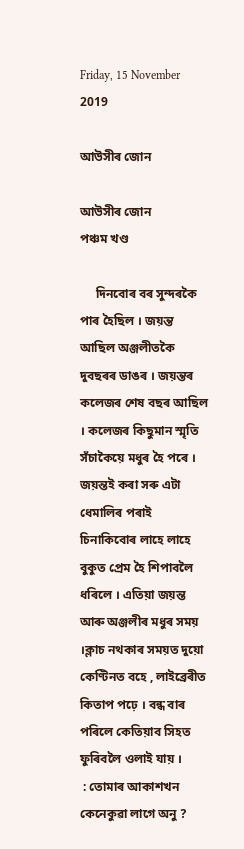Friday, 15 November 2019

আউসীৰ জোন

আউসীৰ জোন
পঞ্চম খণ্ড

     দিনবোৰ বৰ সুন্দৰকৈ পাৰ হৈছিল । জয়ন্ত আছিল অঞ্জলীতকৈ দুবছৰৰ ডাঙৰ । জয়ন্তৰ কলেজৰ শেষ বছৰ আছিল । কলেজৰ কিছুমান স্মৃতি সঁচাকৈয়ে মধুৰ হৈ পৰে । জয়ন্তই কৰা সৰু এটা ধেমালিৰ পৰাই চিনাকিবোৰ লাহে লাহে বুকুত প্ৰেম হৈ শিপাবলৈ ধৰিলে । এতিয়া জয়ন্ত আৰু অঞ্জলীৰ মধুৰ সময় ।ক্লাচ নথকাৰ সময়ত দুয়ো কেণ্টিনত বহে , লাইব্ৰেৰীত কিতাপ পঢ়ে । বন্ধ বাৰ পৰিলে কেতিয়াব সিহত ফুৰিবলৈ ওলাই যায় ।
 : তোমাৰ আকাশখন কেনেকুৱা লাগে অনু ?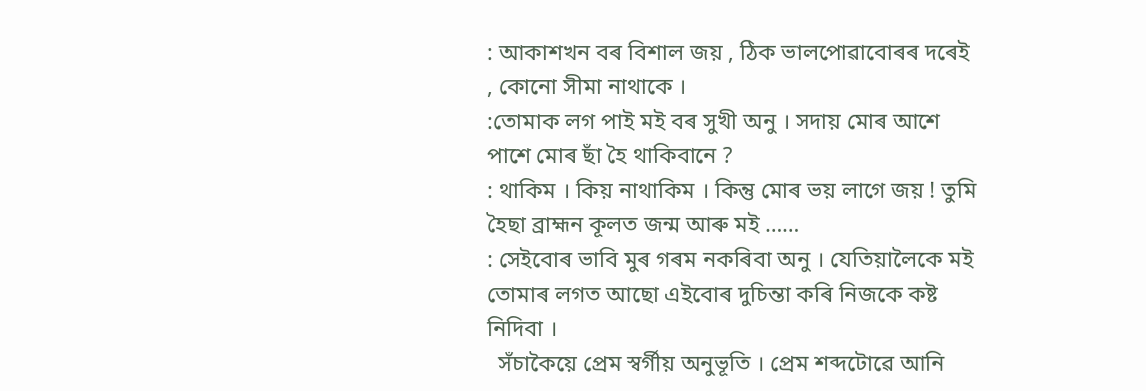: আকাশখন বৰ বিশাল জয় , ঠিক ভালপোৱাবোৰৰ দৰেই , কোনো সীমা নাথাকে ।
:তোমাক লগ পাই মই বৰ সুখী অনু । সদায় মোৰ আশে পাশে মোৰ ছাঁ হৈ থাকিবানে ?
: থাকিম । কিয় নাথাকিম । কিন্তু মোৰ ভয় লাগে জয় ! তুমি হৈছা ব্ৰাহ্মন কূলত জন্ম আৰু মই ……
: সেইবোৰ ভাবি মুৰ গৰম নকৰিবা অনু । যেতিয়ালৈকে মই তোমাৰ লগত আছো এইবোৰ দুচিন্তা কৰি নিজকে কষ্ট নিদিবা ।
  সঁচাকৈয়ে প্ৰেম স্বৰ্গীয় অনুভূতি । প্ৰেম শব্দটোৱে আনি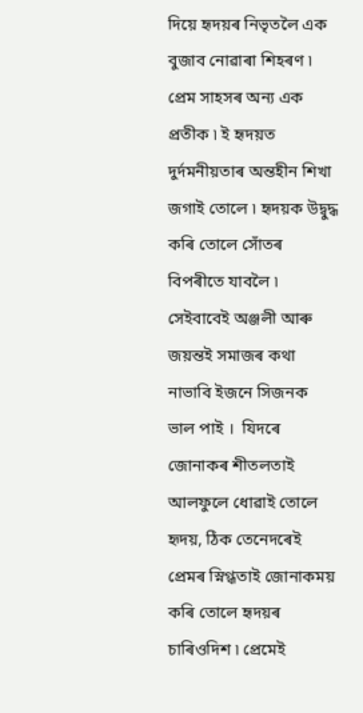দিয়ে হৃদয়ৰ নিভৃতলৈ এক বুজাব নোৱাৰা শিহৰণ ৷ প্ৰেম সাহসৰ অন্য এক প্ৰতীক ৷ ই হৃদয়ত দুৰ্দমনীয়তাৰ অন্তহীন শিখা জগাই তোলে ৷ হৃদয়ক উদ্বুদ্ধ কৰি তোলে সোঁতৰ বিপৰীতে যাবলৈ ৷ সেইবাবেই অঞ্জলী আৰু জয়ন্তই সমাজৰ কথা নাভাবি ইজনে সিজনক ভাল পাই ।  যিদৰে জোনাকৰ শীতলতাই আলফুলে ধোৱাই তোলে হৃদয়, ঠিক তেনেদৰেই প্ৰেমৰ স্নিগ্ধতাই জোনাকময় কৰি তোলে হৃদয়ৰ চাৰিওদিশ ৷ প্ৰেমেই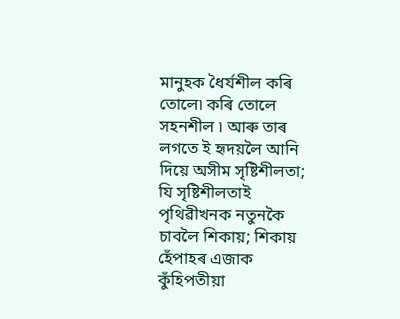মানুহক ধৈৰ্যশীল কৰি তোলে৷ কৰি তোলে সহনশীল ৷ আৰু তাৰ লগতে ই হৃদয়লৈ আনি দিয়ে অসীম সৃষ্টিশীলতা; যি সৃষ্টিশীলতাই পৃথিৱীখনক নতুনকৈ চাবলৈ শিকায়; শিকায় হেঁপাহৰ এজাক কুঁহিপতীয়া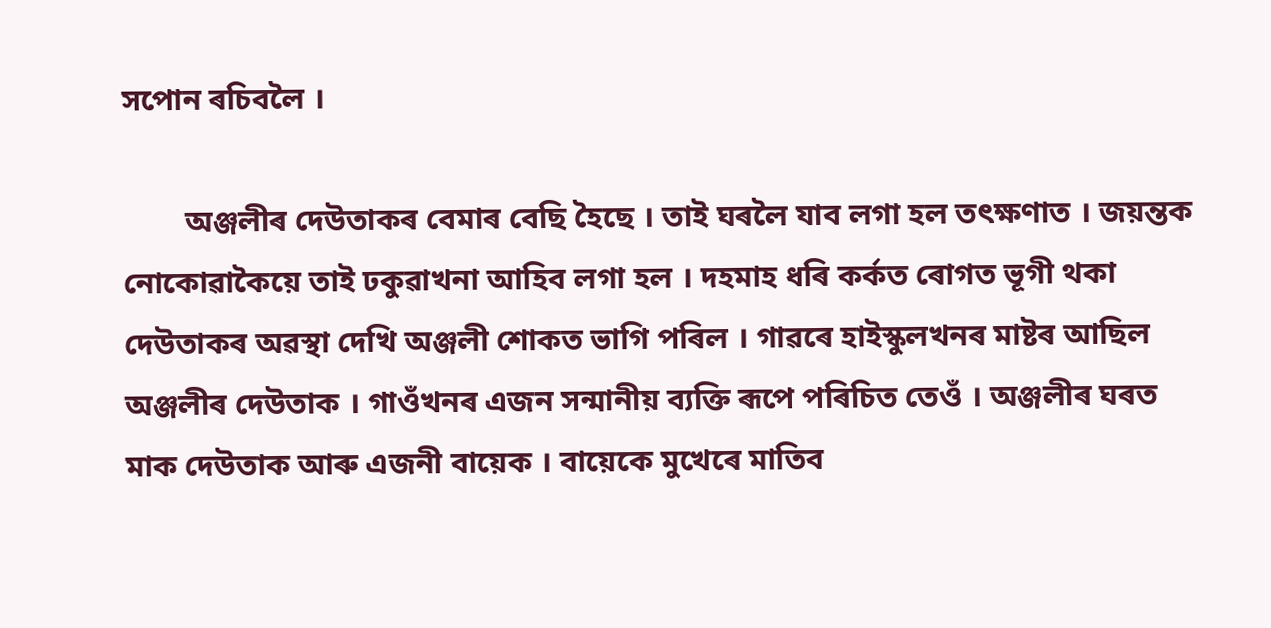সপোন ৰচিবলৈ ।

        অঞ্জলীৰ দেউতাকৰ বেমাৰ বেছি হৈছে । তাই ঘৰলৈ যাব লগা হল তৎক্ষণাত । জয়ন্তক নোকোৱাকৈয়ে তাই ঢকুৱাখনা আহিব লগা হল । দহমাহ ধৰি কৰ্কত ৰোগত ভূগী থকা দেউতাকৰ অৱস্থা দেখি অঞ্জলী শোকত ভাগি পৰিল । গাৱৰে হাইস্কুলখনৰ মাষ্টৰ আছিল অঞ্জলীৰ দেউতাক । গাওঁখনৰ এজন সন্মানীয় ব্যক্তি ৰূপে পৰিচিত তেওঁ । অঞ্জলীৰ ঘৰত মাক দেউতাক আৰু এজনী বায়েক । বায়েকে মুখেৰে মাতিব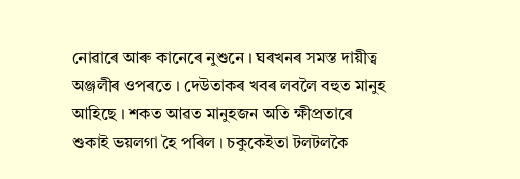নোৱাৰে আৰু কানেৰে নুশুনে । ঘৰখনৰ সমস্ত দায়ীত্ব অঞ্জলীৰ ওপৰতে । দেউতাকৰ খবৰ লবলৈ বহুত মানুহ আহিছে । শকত আৱত মানুহজন অতি ক্ষীপ্ৰতাৰে শুকাই ভয়লগা হৈ পৰিল । চকুকেইতা টলটলকৈ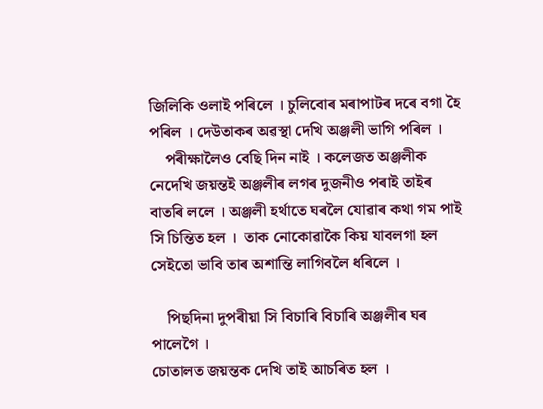জিলিকি ওলাই পৰিলে । চুলিবোৰ মৰাপাটৰ দৰে বগা হৈ পৰিল । দেউতাকৰ অৱস্থা দেখি অঞ্জলী ভাগি পৰিল ।
    পৰীক্ষালৈও বেছি দিন নাই । কলেজত অঞ্জলীক নেদেখি জয়ন্তই অঞ্জলীৰ লগৰ দুজনীও পৰাই তাইৰ বাতৰি ললে । অঞ্জলী হৰ্থাতে ঘৰলৈ যোৱাৰ কথা গম পাই সি চিন্তিত হল ।  তাক নোকোৱাকৈ কিয় যাবলগা হল সেইতো ভাবি তাৰ অশান্তি লাগিবলৈ ধৰিলে ।

    পিছদিনা দুপৰীয়া সি বিচাৰি বিচাৰি অঞ্জলীৰ ঘৰ পালেগৈ ।
চোতালত জয়ন্তক দেখি তাই আচৰিত হল ।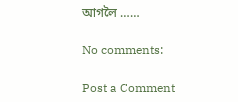আগলৈ ……

No comments:

Post a Comment